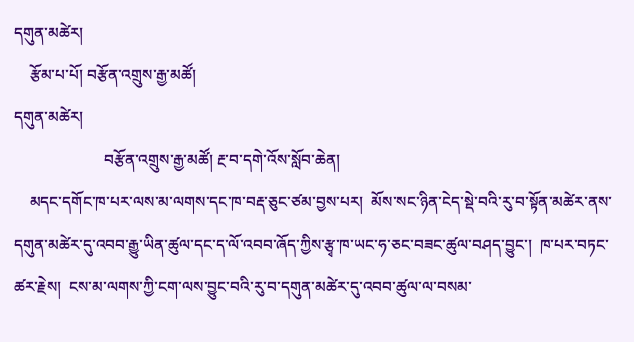དགུན་མཚེར།
    རྩོམ་པ་པོ། བརྩོན་འགྲུས་རྒྱ་མཚོ།
དགུན་མཚེར།
                       བརྩོན་འགྲུས་རྒྱ་མཚོ། རྔ་བ་དགེ་འོས་སློབ་ཆེན།
    མདང་དགོང་ཁ་པར་ལས་མ་ལགས་དང་ཁ་བརྡ་ཅུང་ཙམ་བྱས་པར།  མོས་སང་ཉིན་ངེད་སྡེ་བའི་རུ་བ་སྟོན་མཚེར་ནས་དགུན་མཚེར་དུ་འབབ་རྒྱུ་ཡིན་ཚུལ་དང་ད་ལོ་འབབ་ཞོད་ཀྱིས་རྩྭ་ཁ་ཡང་ཧ་ཅང་བཟང་ཚུལ་བཤད་བྱུང་།  ཁ་པར་བཏང་ཚར་རྗེས།  ངས་མ་ལགས་ཀྱི་ངག་ལས་བྱུང་བའི་རུ་བ་དགུན་མཚེར་དུ་འབབ་ཚུལ་ལ་བསམ་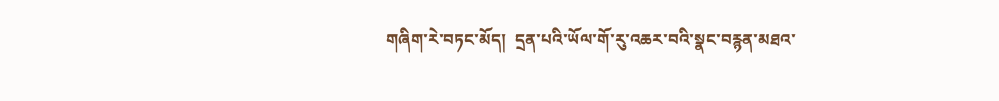གཞིག་རེ་བཏང་མོད།  དྲན་པའི་ཡོལ་གོ་རུ་འཆར་བའི་སྣང་བརྙན་མཐའ་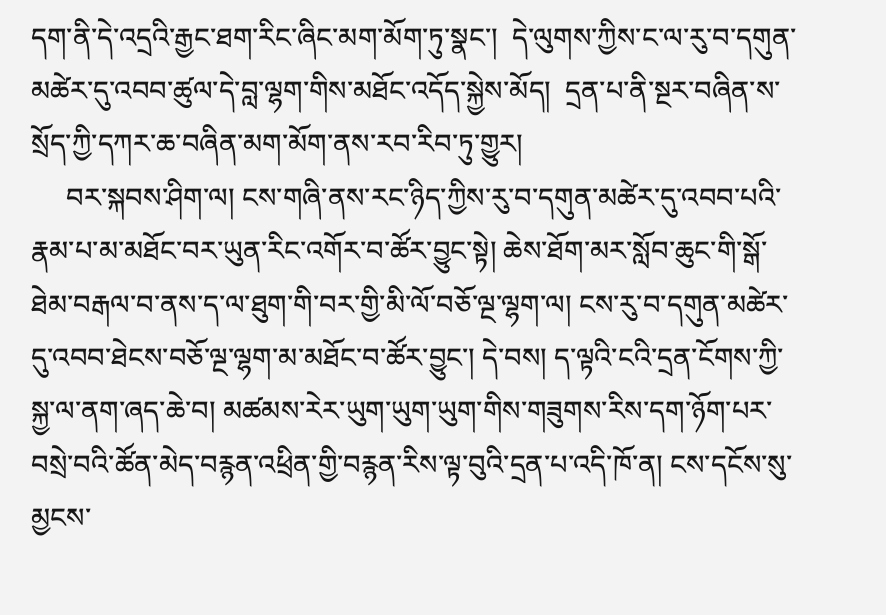དག་ནི་དེ་འདྲའི་རྒྱང་ཐག་རིང་ཞིང་མག་མོག་ཏུ་སྣང་།  དེ་ལུགས་ཀྱིས་ང་ལ་རུ་བ་དགུན་མཚེར་དུ་འབབ་ཚུལ་དེ་བླ་ལྷག་གིས་མཐོང་འདོད་སྐྱེས་མོད།  དྲན་པ་ནི་སྔར་བཞིན་ས་སྲོད་ཀྱི་དཀར་ཆ་བཞིན་མག་མོག་ནས་རབ་རིབ་ཏུ་གྱུར།
     བར་སྐབས་ཤིག་ལ། ངས་གཞི་ནས་རང་ཉིད་ཀྱིས་རུ་བ་དགུན་མཚེར་དུ་འབབ་པའི་རྣམ་པ་མ་མཐོང་བར་ཡུན་རིང་འགོར་བ་ཚོར་བྱུང་སྟེ། ཆེས་ཐོག་མར་སློབ་ཆུང་གི་སྒོ་ཐེམ་བརྒལ་བ་ནས་ད་ལ་ཐུག་གི་བར་གྱི་མི་ལོ་བཅོ་ལྔ་ལྷག་ལ། ངས་རུ་བ་དགུན་མཚེར་དུ་འབབ་ཐེངས་བཅོ་ལྔ་ལྷག་མ་མཐོང་བ་ཚོར་བྱུང་། དེ་བས། ད་ལྟའི་ངའི་དྲན་ངོགས་ཀྱི་སྐྱ་ལ་ནག་ཞད་ཆེ་བ། མཚམས་རེར་ཡུག་ཡུག་ཡུག་གིས་གཟུགས་རིས་དག་ཉོག་པར་བསྲེ་བའི་ཚོན་མེད་བརྙན་འཕྲིན་གྱི་བརྙན་རིས་ལྟ་བུའི་དྲན་པ་འདི་ཁོ་ན། ངས་དངོས་སུ་མྱངས་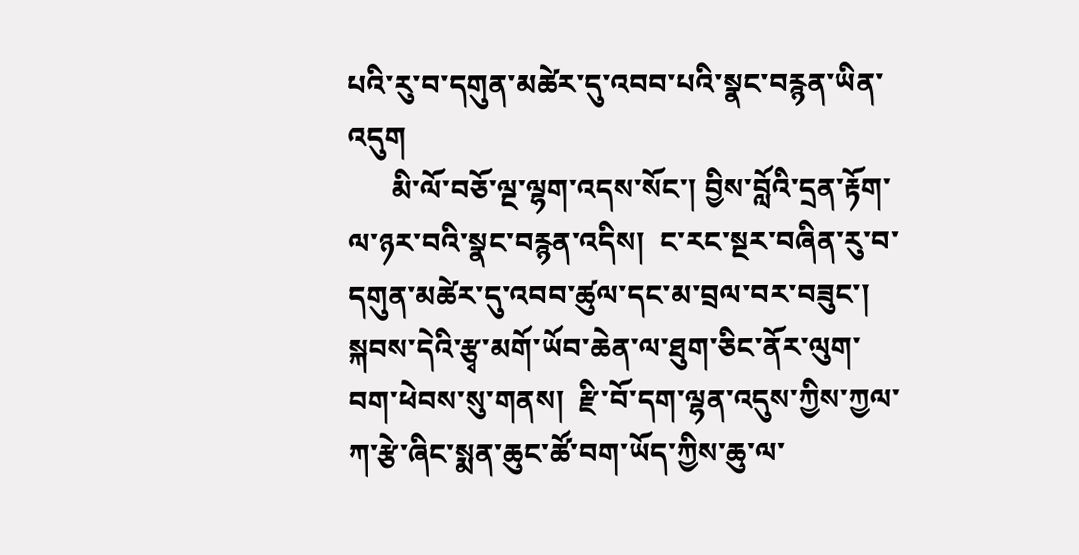པའི་རུ་བ་དགུན་མཚེར་དུ་འབབ་པའི་སྣང་བརྙན་ཡིན་འདུག
      མི་ལོ་བཅོ་ལྔ་ལྷག་འདས་སོང་། བྱིས་བློའི་དྲན་རྟོག་ལ་ཉར་བའི་སྣང་བརྙན་འདིས།  ང་རང་སྔར་བཞིན་རུ་བ་དགུན་མཚེར་དུ་འབབ་ཚུལ་དང་མ་བྲལ་བར་བཟུང་།  སྐབས་དེའི་རྩྭ་མགོ་ཡོབ་ཆེན་ལ་ཐུག་ཅིང་ནོར་ལུག་བག་ཕེབས་སུ་གནས།  རྫི་བོ་དག་ལྷན་འདུས་ཀྱིས་ཀྱལ་ཀ་རྩེ་ཞིང་སྨན་ཆུང་ཚོ་བག་ཡོད་ཀྱིས་ཆུ་ལ་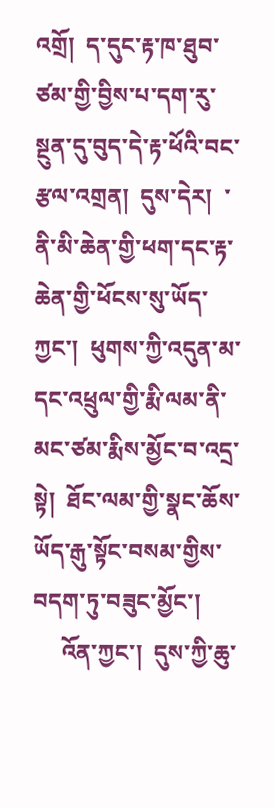འགྲོ།  ད་དུང་རྟ་ཁ་ཐུབ་ཙམ་གྱི་བྱིས་པ་དག་རུ་སྔུན་དུ་བུད་དེ་རྟ་ཕོའི་བང་རྩལ་འགྲན།  དུས་དེར།  ་ནི་མི་ཆེན་གྱི་ཕག་དང་རྟ་ཆེན་གྱི་ཕོངས་སུ་ཡོད་ཀྱང་།  ཕུགས་ཀྱི་འདུན་མ་དང་འཕྲུལ་གྱི་རྨི་ལམ་ནི་མང་ཙམ་རྨིས་མྱོང་བ་འདྲ་སྟེ།  ཐོང་ལམ་གྱི་སྣང་ཆོས་ཡོད་རྒུ་སྟོང་བསམ་གྱིས་བདག་ཏུ་བཟུང་མྱོང་།
     འོན་ཀྱང་།  དུས་ཀྱི་ཆུ་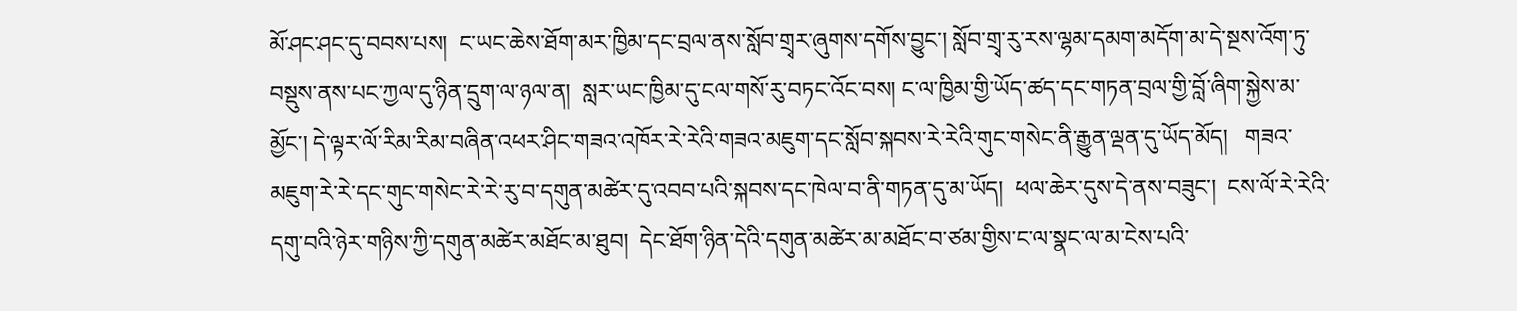མོ་ཤང་ཤང་དུ་བབས་པས།  ང་ཡང་ཆེས་ཐོག་མར་ཁྱིམ་དང་བྲལ་ནས་སློབ་གྲྭར་ཞུགས་དགོས་བྱུང་། སློབ་གྲྭ་རུ་རས་ལྷམ་དམག་མདོག་མ་དེ་སྔས་འོག་ཏུ་བསྡུས་ནས་པང་ཀྱལ་དུ་ཉིན་དྲུག་ལ་ཉལ་ན།  སླར་ཡང་ཁྱིམ་དུ་ངལ་གསོ་རུ་བཏང་འོང་བས། ང་ལ་ཁྱིམ་གྱི་ཡོད་ཚད་དང་གཏན་བྲལ་གྱི་བློ་ཞིག་སྐྱེས་མ་མྱོང་། དེ་ལྟར་ལོ་རིམ་རིམ་བཞིན་འཕར་ཤིང་གཟའ་འཁོར་རེ་རེའི་གཟའ་མཇུག་དང་སློབ་སྐབས་རེ་རེའི་གུང་གསེང་ནི་རྒྱུན་ལྡན་དུ་ཡོད་མོད།   གཟའ་མཇུག་རེ་རེ་དང་གུང་གསེང་རེ་རེ་རུ་བ་དགུན་མཚེར་དུ་འབབ་པའི་སྐབས་དང་ཁེལ་བ་ནི་གཏན་དུ་མ་ཡོད།  ཕལ་ཆེར་དུས་དེ་ནས་བཟུང་།  ངས་ལོ་རེ་རེའི་དགུ་བའི་ཉེར་གཉིས་ཀྱི་དགུན་མཚེར་མཐོང་མ་ཐུབ།  དེང་ཐོག་ཉིན་དེའི་དགུན་མཚེར་མ་མཐོང་བ་ཙམ་གྱིས་ང་ལ་སྣང་ལ་མ་ངེས་པའི་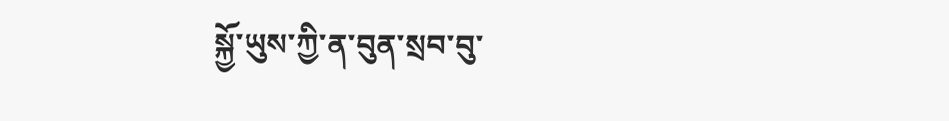སྐྱོ་ཡུས་ཀྱི་ན་བུན་སྲབ་བུ་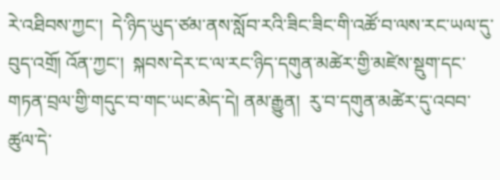རེ་འཐིབས་ཀྱང་།  དེ་ཉིད་ཡུད་ཙམ་ནས་སློབ་རའི་ཟིང་ཟིང་གི་འཚོ་བ་ལས་རང་ཡལ་དུ་བུད་འགྲོ། འོན་ཀྱང་།  སྐབས་དེར་ང་ལ་རང་ཉིད་དགུན་མཚེར་གྱི་མཛེས་སྡུག་དང་གཏན་བྲལ་གྱི་གདུང་བ་གང་ཡང་མེད་དེ། ནམ་རྒྱུན།  རུ་བ་དགུན་མཚེར་དུ་འབབ་ཚུལ་དེ་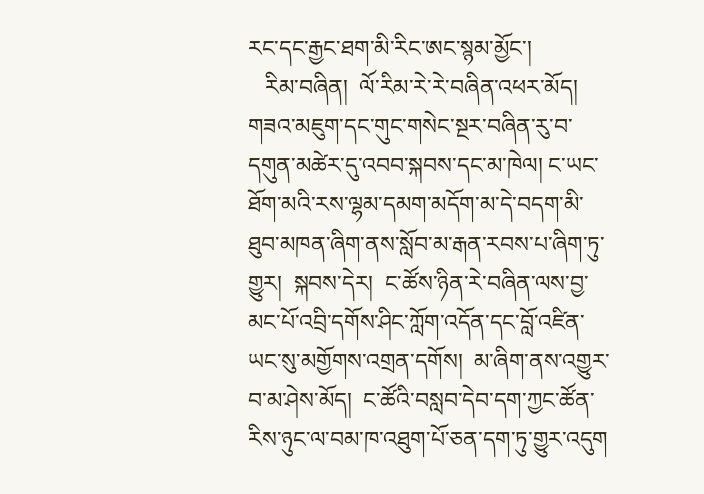རང་དང་རྒྱང་ཐག་མི་རིང་ཨང་སྙམ་མྱོང་།
   རིམ་བཞིན།  ལོ་རིམ་རེ་རེ་བཞིན་འཕར་མོད།  གཟའ་མཇུག་དང་གུང་གསེང་སྔར་བཞིན་རུ་བ་དགུན་མཚེར་དུ་འབབ་སྐབས་དང་མ་ཁེལ། ང་ཡང་ཐོག་མའི་རས་ལྷམ་དམག་མདོག་མ་དེ་བདག་མི་ཐུབ་མཁན་ཞིག་ནས་སློབ་མ་རྒན་རབས་པ་ཞིག་ཏུ་གྱུར།  སྐབས་དེར།  ང་ཚོས་ཉིན་རེ་བཞིན་ལས་བྱ་མང་པོ་འབྲི་དགོས་ཤིང་ཀློག་འདོན་དང་བློ་འཛིན་ཡང་སུ་མགྱོགས་འགྲན་དགོས།  མ་ཞིག་ནས་འགྱུར་བ་མ་ཤེས་མོད།  ང་ཚོའི་བསླབ་དེབ་དག་ཀྱང་ཚོན་རིས་ཉུང་ལ་བམ་ཁ་འཐུག་པོ་ཅན་དག་ཏུ་གྱུར་འདུག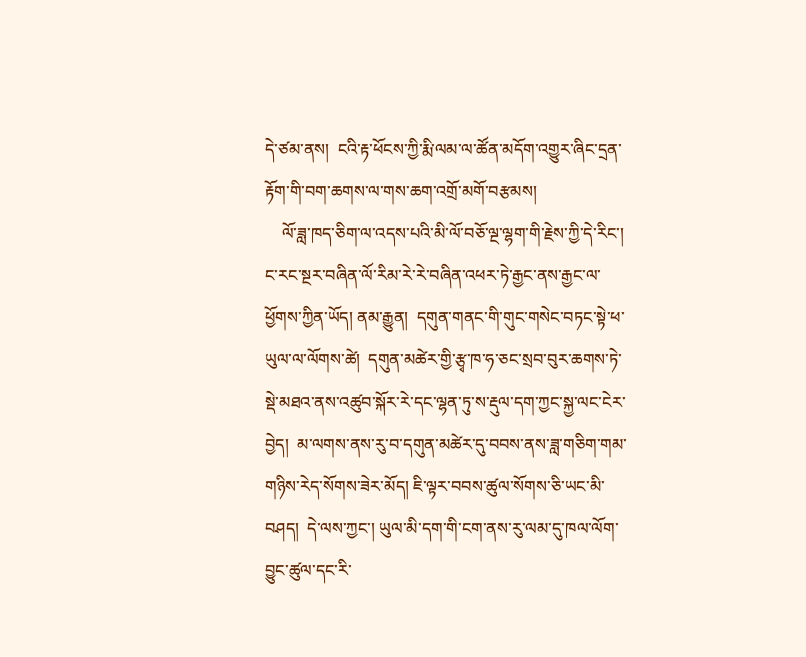དེ་ཙམ་ནས།  ངའི་རྟ་ཕོངས་ཀྱི་རྨི་ལམ་ལ་ཚོན་མདོག་འགྱུར་ཞིང་དྲན་རྟོག་གི་བག་ཆགས་ལ་གས་ཆག་འགྲོ་མགོ་བརྩམས།
    ལོ་ཟླ་ཁད་ཅིག་ལ་འདས་པའི་མི་ལོ་བཅོ་ལྔ་ལྷག་གི་རྗེས་ཀྱི་དེ་རིང་།  ང་རང་སྔར་བཞིན་ལོ་རིམ་རེ་རེ་བཞིན་འཕར་ཏེ་རྒྱང་ནས་རྒྱང་ལ་ཕྱོགས་ཀྱིན་ཡོད། ནམ་རྒྱུན།  དགུན་གནང་གི་གུང་གསེང་བཏང་སྟེ་ཕ་ཡུལ་ལ་ལོགས་ཚེ།  དགུན་མཚེར་གྱི་རྩྭ་ཁ་ཧ་ཅང་སྲབ་བུར་ཆགས་ཏེ་སྡེ་མཐའ་ནས་འཚུབ་སྐོར་རེ་དང་ལྷན་ཏུ་ས་རྡུལ་དག་ཀྱང་སྐྱ་ལང་ངེར་བྱེད།  མ་ལགས་ནས་རུ་བ་དགུན་མཚེར་དུ་བབས་ནས་ཟླ་གཅིག་གམ་གཉིས་རེད་སོགས་ཟེར་མོད། ཇི་ལྟར་བབས་ཚུལ་སོགས་ཅི་ཡང་མི་བཤད།  དེ་ལས་ཀྱང་། ཡུལ་མི་དག་གི་ངག་ནས་རུ་ལམ་དུ་ཁལ་ལོག་བྱུང་ཚུལ་དང་རི་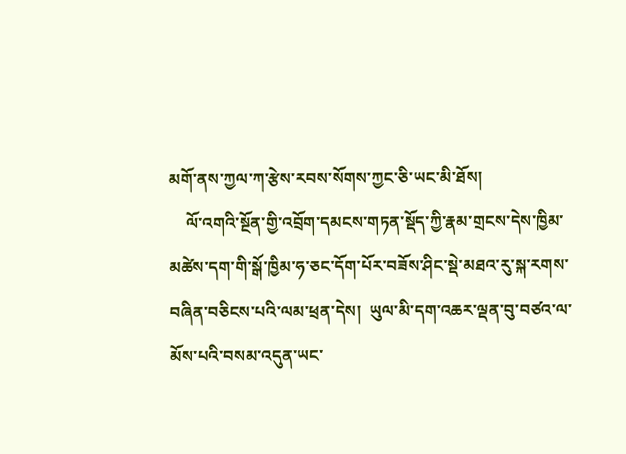མགོ་ནས་ཀྱལ་ཀ་རྩེས་རབས་སོགས་ཀྱང་ཅི་ཡང་མི་ཐོས།
    ལོ་འགའི་སྔོན་གྱི་འབྲོག་དམངས་གཏན་སྡོད་ཀྱི་རྣམ་གྲངས་དེས་ཁྱིམ་མཚེས་དག་གི་སྒོ་ཁྱིམ་ཧ་ཅང་དོག་པོར་བཟོས་ཤིང་སྡེ་མཐའ་རུ་སྐ་རགས་བཞིན་བཅིངས་པའི་ལམ་ཕྲན་དེས།  ཡུལ་མི་དག་འཆར་ལྡན་བུ་བཙའ་ལ་མོས་པའི་བསམ་འདུན་ཡང་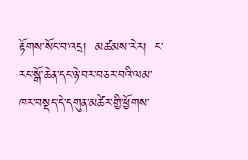རྟོགས་སོང་བ་འདྲ།  མཚམས་རེར།  ང་རང་སྒོ་ཆེན་དང་ཉེ་བར་བཅར་བའི་ལམ་ཁར་བསྡད་དེ་དགུན་མཚེར་གྱི་ཕྱོགས་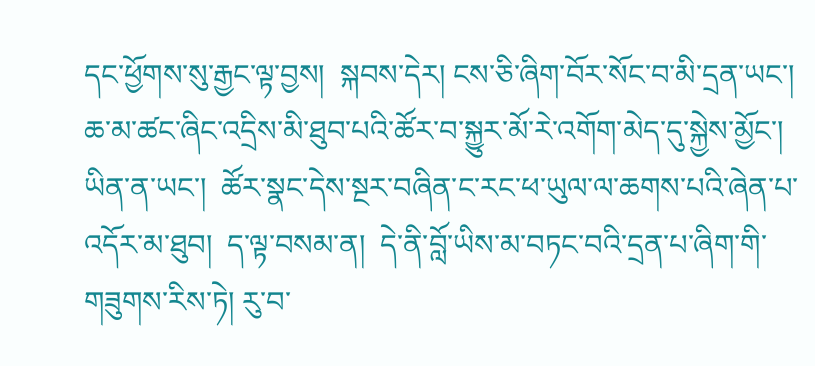དང་ཕྱོགས་སུ་རྒྱང་ལྟ་བྱས།  སྐབས་དེར། ངས་ཅི་ཞིག་བོར་སོང་བ་མི་དྲན་ཡང་། ཆ་མ་ཚང་ཞིང་འདྲིས་མི་ཐུབ་པའི་ཚོར་བ་སྐྱུར་མོ་རེ་འགོག་མེད་དུ་སྐྱེས་མྱོང་། ཡིན་ན་ཡང་།  ཚོར་སྣང་དེས་སྔར་བཞིན་ང་རང་ཕ་ཡུལ་ལ་ཆགས་པའི་ཞེན་པ་འདོར་མ་ཐུབ།  ད་ལྟ་བསམ་ན།  དེ་ནི་བློ་ཡིས་མ་བཏང་བའི་དྲན་པ་ཞིག་གི་གཟུགས་རིས་ཏེ། རུ་བ་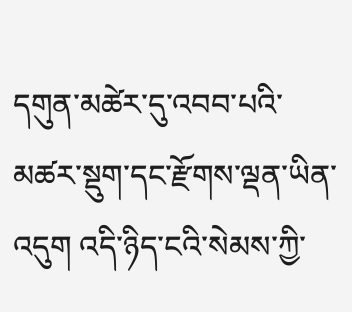དགུན་མཚེར་དུ་འབབ་པའི་མཚར་སྡུག་དང་རྫོགས་ལྡན་ཡིན་འདུག འདི་ཉིད་ངའི་སེམས་ཀྱི་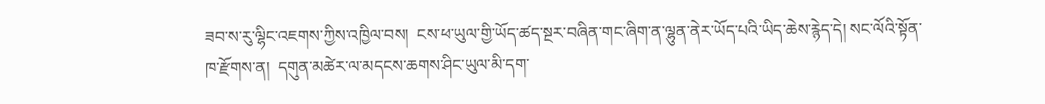ཟབ་ས་རུ་ལྷིང་འཇགས་ཀྱིས་འཁྱིལ་བས།  ངས་ཕ་ཡུལ་གྱི་ཡོད་ཚད་སྔར་བཞིན་གང་ཞིག་ན་ལྷུན་ནེར་ཡོད་པའི་ཡིད་ཆེས་རྙེད་དེ། སང་ལོའི་སྟོན་ཁ་རྫོགས་ན།  དགུན་མཚེར་ལ་མདངས་ཆགས་ཤིང་ཡུལ་མི་དག་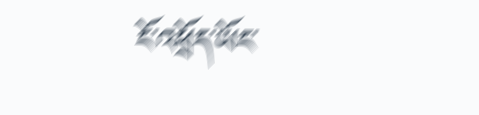ངོ་འཕྲོད་ཡོང་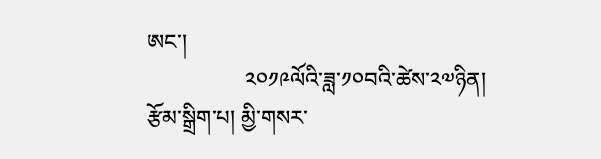ཨང་།
                  ༢༠༡༩ལོའི་ཟླ་༡༠བའི་ཚེས་༢༧ཉིན།
རྩོམ་སྒྲིག་པ། མྱི་གསར་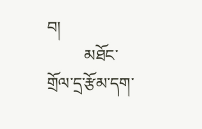བ།
         མཐོང་གྲོལ་དྲ་རྩོམ་དག་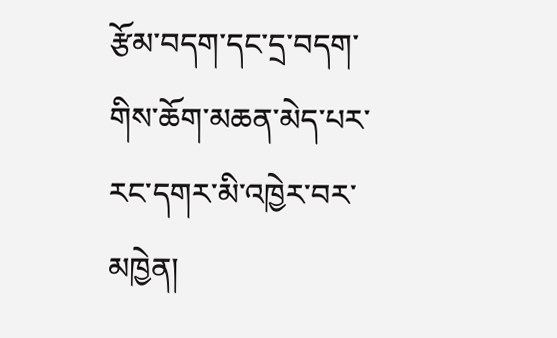རྩོམ་བདག་དང་དྲ་བདག་གིས་ཆོག་མཆན་མེད་པར་རང་དགར་མི་འཁྱེར་བར་མཁྱེན།